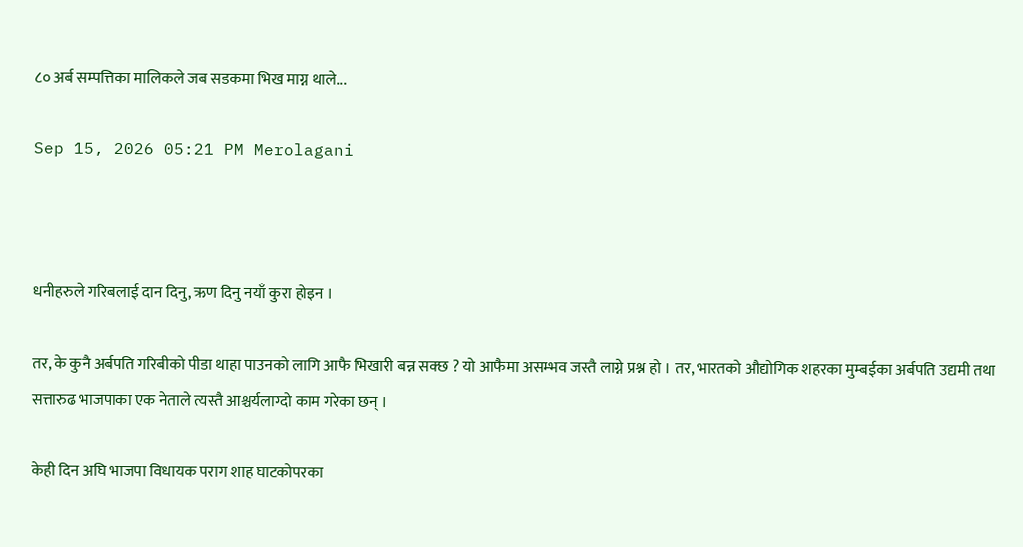८० अर्ब सम्पत्तिका मालिकले जब सडकमा भिख माग्न थाले...

Sep 15, 2026 05:21 PM Merolagani



धनीहरुले गरिबलाई दान दिनु, ऋण दिनु नयाँ कुरा होइन ।

तर, के कुनै अर्बपति गरिबीको पीडा थाहा पाउनको लागि आफै भिखारी बन्न सक्छ ? यो आफैमा असम्भव जस्तै लाग्ने प्रश्न हो । तर, भारतको औद्योगिक शहरका मुम्बईका अर्बपति उद्यमी तथा सत्तारुढ भाजपाका एक नेताले त्यस्तै आश्चर्यलाग्दो काम गरेका छन् ।

केही दिन अघि भाजपा विधायक पराग शाह घाटकोपरका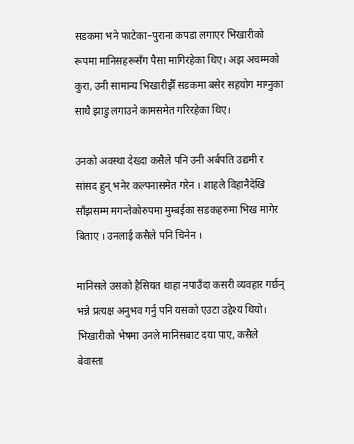सडकमा भने फाटेका–पुराना कपडा लगाएर भिखारीको रूपमा मानिसहरूसँग पैसा मागिरहेका थिए। अझ अचम्मको कुरा, उनी सामान्य भिखारीझैँ सडकमा बसेर सहयोग माग्नुका साथै झाडु लगाउने कामसमेत गरिरहेका थिए।

उनको अवस्था देख्दा कसैले पनि उनी अर्बपति उद्यमी र सांसद हुन् भनेर कल्पनासमेत गरेन । शाहले विहानैदेखि साँझसम्म मगन्तेकोरुपमा मुम्बईका सडकहरुमा भिख मागेर बिताए । उनलाई कसैले पनि चिनेन ।

मानिसले उसको हैसियत थाहा नपाउँदा कसरी व्यवहार गर्छन् भन्ने प्रत्यक्ष अनुभव गर्नु पनि यसको एउटा उद्देश्य थियो। भिखारीको भेषमा उनले मानिसबाट दया पाए, कसैले बेवास्ता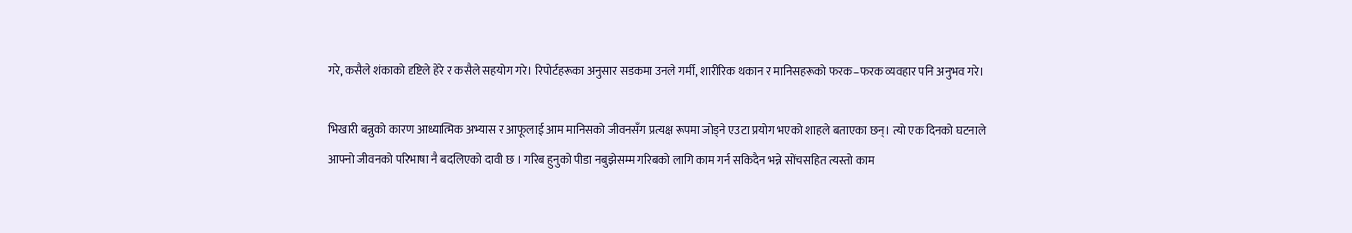गरे, कसैले शंकाको दृष्टिले हेरे र कसैले सहयोग गरे। रिपोर्टहरूका अनुसार सडकमा उनले गर्मी, शारीरिक थकान र मानिसहरूको फरक–फरक व्यवहार पनि अनुभव गरे।

भिखारी बन्नुको कारण आध्यात्मिक अभ्यास र आफूलाई आम मानिसको जीवनसँग प्रत्यक्ष रूपमा जोड्ने एउटा प्रयोग भएको शाहले बताएका छन्। त्यो एक दिनको घटनाले आफ्नो जीवनको परिभाषा नै बदलिएको दावी छ । गरिब हुनुको पीडा नबुझेसम्म गरिबको लागि काम गर्न सकिदैन भन्ने सोंचसहित त्यस्तो काम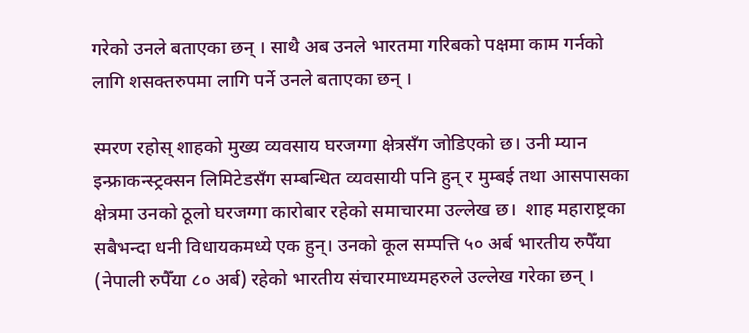गरेको उनले बताएका छन् । साथै अब उनले भारतमा गरिबको पक्षमा काम गर्नको लागि शसक्तरुपमा लागि पर्ने उनले बताएका छन् ।

स्मरण रहोस् शाहको मुख्य व्यवसाय घरजग्गा क्षेत्रसँग जोडिएको छ। उनी म्यान इन्फ्राकन्स्ट्रक्सन लिमिटेडसँग सम्बन्धित व्यवसायी पनि हुन् र मुम्बई तथा आसपासका क्षेत्रमा उनको ठूलो घरजग्गा कारोबार रहेको समाचारमा उल्लेख छ।  शाह महाराष्ट्रका सबैभन्दा धनी विधायकमध्ये एक हुन्। उनको कूल सम्पत्ति ५० अर्ब भारतीय रुपैँया (नेपाली रुपैँया ८० अर्ब) रहेको भारतीय संचारमाध्यमहरुले उल्लेख गरेका छन् ।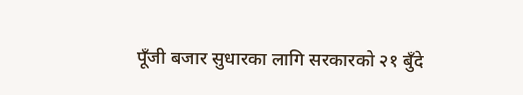पूँजी बजार सुधारका लागि सरकारको २१ बुँदे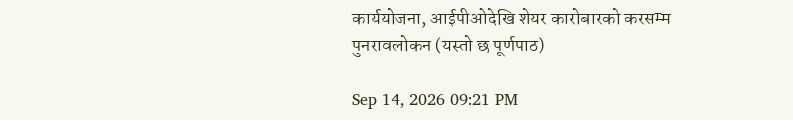कार्ययोजना, आईपीओदेखि शेयर कारोबारको करसम्म  पुनरावलोकन (यस्तो छ पूर्णपाठ)

Sep 14, 2026 09:21 PM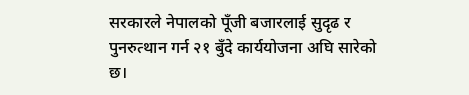सरकारले नेपालको पूँजी बजारलाई सुदृढ र पुनरुत्थान गर्न २१ बुँदे कार्ययोजना अघि सारेको छ।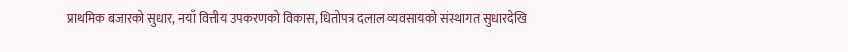प्राथमिक बजारको सुधार, नयाँ वित्तीय उपकरणको विकास, धितोपत्र दलाल व्यवसायको संस्थागत सुधारदेखि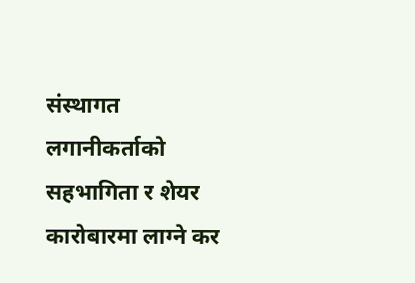संस्थागत लगानीकर्ताको सहभागिता र शेयर कारोबारमा लाग्ने कर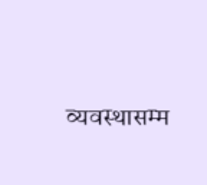व्यवस्थासम्म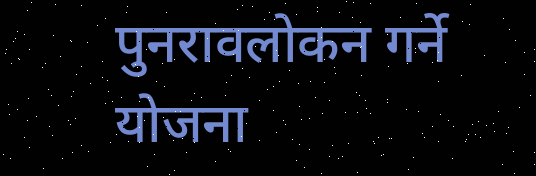पुनरावलोकन गर्ने योजना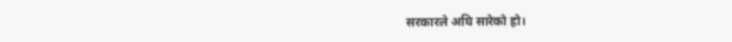सरकारले अघि सारेको हो।